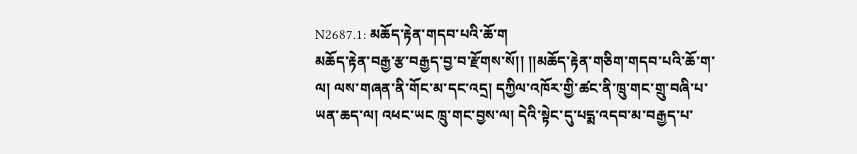N2687.1: མཆོད་རྟེན་གདབ་པའི་ཆོ་ག
མཆོད་རྟེན་བརྒྱ་རྩ་བརྒྱད་བྱ་བ་རྫོགས་སོ།། །།མཆོད་རྟེན་གཅིག་གདབ་པའི་ཆོ་ག་ལ། ལས་གཞན་ནི་གོང་མ་དང་འདྲ། དཀྱིལ་འཁོར་གྱི་ཚང་ནི་ཁྲུ་གང་གྲུ་བཞི་པ་ཡན་ཆད་ལ། འཕང་ཡང ཁྲུ་གང་བྱས་ལ། དེའི་སྟེང་དུ་པདྨ་འདབ་མ་བརྒྱད་པ་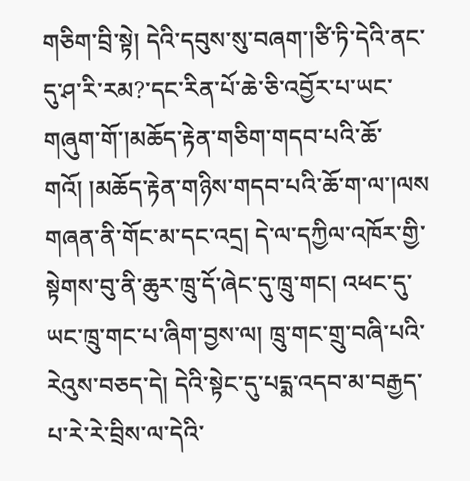གཅིག་བྲི་སྟེ། དེའི་དབུས་སུ་བཞག་།ཙི་ཏི་དེའི་ནང་དུ་ཤ་རི་རམ?་དང་རིན་པོ་ཆེ་ཅི་འབྱོར་པ་ཡང་གཞུག་གོ་།མཆོད་རྟེན་གཅིག་གདབ་པའི་ཆོ་གའོ། །མཆོད་རྟེན་གཉིས་གདབ་པའི་ཆོ་ག་ལ་།ལས གཞན་ནི་གོང་མ་དང་འདྲ། དེ་ལ་དཀྱིལ་འཁོར་གྱི་སྟེགས་བུ་ནི་ཆུར་ཁྲུ་དོ་ཞེང་དུ་ཁྲུ་གང། འཕང་དུ་ཡང་ཁྲུ་གང་པ་ཞིག་བྱས་ལ། ཁྲུ་གང་གྲུ་བཞི་པའི་རེའུས་བཅད་དེ། དེའི་སྟེང་དུ་པདྨ་འདབ་མ་བརྒྱད་པ་རེ་རེ་བྲིས་ལ་དེའི་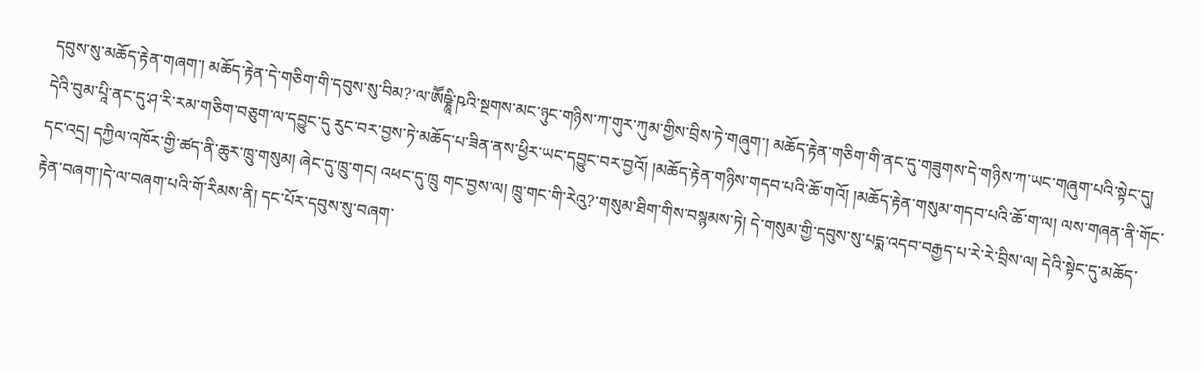དབུས་སུ་མཆོད་རྟེན་གཞག་། མཆོད་རྟེན་དེ་གཅིག་གི་དབུས་སུ་བིམ?་ལ་ཨཽཥྞཱི་ཥའི་སྔགས་མང་ཉུང་གཉིས་ཀ་གུར་ཀུམ་གྱིས་བྲིས་ཏེ་གཞུག་། མཆོད་རྟེན་གཅིག་གི་ནང་དུ་གཟུགས་དེ་གཉིས་ཀ་ཡང་གཞུག་པའི་སྟེང་དུ། དེའི་བུམ་པཱི་ནང་དུ་ཤ་རི་རམ་གཅིག་བཅུག་ལ་དབྱུང་དུ རུང་བར་བྱས་ཏེ་མཆོད་པ་ཟིན་ནས་ཕྱིར་ཡང་དབྱུང་བར་བྱའོ། །མཆོད་རྟེན་གཉིས་གདབ་པའི་ཆོ་གའོ། །མཆོད་རྟེན་གསུམ་གདབ་པའི་ཆོ་ག་ལ། ལས་གཞན་ནི་གོང་དང་འདྲ། དཀྱིལ་འཁོར་གྱི་ཚད་ནི་ཆུར་ཁྲུ་གསུམ། ཞེང་དུ་ཁྲུ་གང། འཕང་དུ་ཁྲུ གང་བྱས་ལ། ཁྲུ་གང་གི་རེའུ?་གསུམ་ཐིག་གིས་བསྙམས་ཏེ། དེ་གསུམ་གྱི་དབུས་སུ་པདྨ་འདབ་བརྒྱད་པ་རེ་རེ་བྲིས་ལ། དེའི་སྟེང་དུ་མཆོད་རྟེན་བཞག་།དེ་ལ་བཞག་པའི་གོ་རིམས་ནི། དང་པོར་དབུས་སུ་བཞག་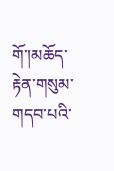གོ་།མཆོད་རྟེན་གསུམ་གདབ་པའི་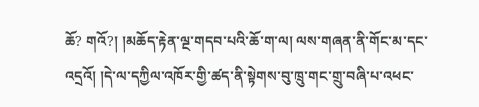ཆོ? གའོ?། །མཆོད་རྟེན་ལྔ་གདབ་པའི་ཆོ་ག་ལ། ལས་གཞན་ནི་གོང་མ་དང་འདྲའོ། །དེ་ལ་དཀྱིལ་འཁོར་གྱི་ཚད་ནི་སྟེགས་བུ་ཁྲུ་གང་གྲུ་བཞི་པ་འཕང་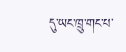དུ་ཡང་ཁྲུ་གང་པ་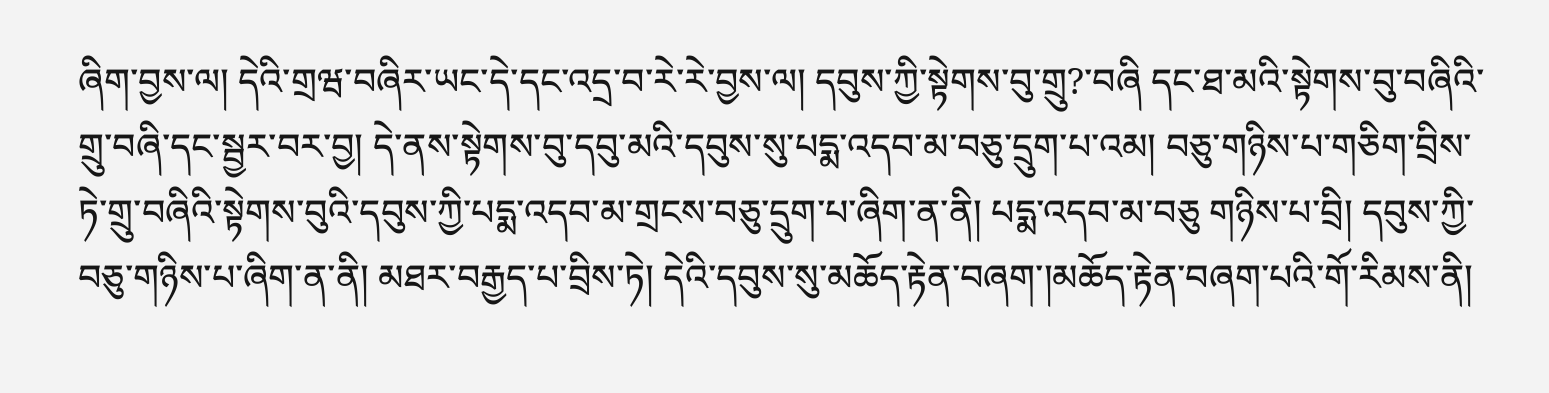ཞིག་བྱས་ལ། དེའི་གྲཝ་བཞིར་ཡང་དེ་དང་འདྲ་བ་རེ་རེ་བྱས་ལ། དབུས་ཀྱི་སྟེགས་བུ་གྲུ?་བཞི དང་ཐ་མའི་སྟེགས་བུ་བཞིའི་གྲུ་བཞི་དང་སྦྱར་བར་བྱ། དེ་ནས་སྟེགས་བུ་དབུ་མའི་དབུས་སུ་པདྨ་འདབ་མ་བཅུ་དྲུག་པ་འམ། བཅུ་གཉིས་པ་གཅིག་བྲིས་ཏེ་གྲུ་བཞིའི་སྟེགས་བུའི་དབུས་ཀྱི་པདྨ་འདབ་མ་གྲངས་བཅུ་དྲུག་པ་ཞིག་ན་ནི། པདྨ་འདབ་མ་བཅུ གཉིས་པ་བྲི། དབུས་ཀྱི་བཅུ་གཉིས་པ་ཞིག་ན་ནི། མཐར་བརྒྱད་པ་བྲིས་ཏེ། དེའི་དབུས་སུ་མཆོད་རྟེན་བཞག་།མཆོད་རྟེན་བཞག་པའི་གོ་རིམས་ནི།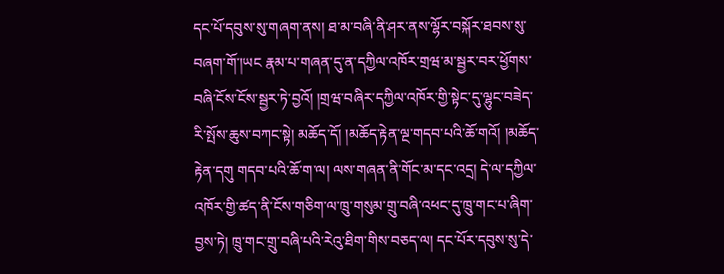དང་པོ་དབུས་སུ་གཞག་ནས། ཐ་མ་བཞི་ནི་ཤར་ནས་ལྷོར་བསྐོར་ཐབས་སུ་བཞག་གོ་།ཡང རྣམ་པ་གཞན་དུ་ན་དཀྱིལ་འཁོར་གྲཝ་མ་སྦྱར་བར་ཕྱོགས་བཞི་ངོས་ངོས་སྦྱར་ཏེ་བྱའོ། །གྲཝ་བཞིར་དཀྱིལ་འཁོར་གྱི་སྟེང་དུ་ལྷུང་བཟེད་རི་སྤོས་ཆུས་བཀང་སྟེ། མཆོད་དོ། །མཆོད་རྟེན་ལྔ་གདབ་པའི་ཆོ་གའོ། །མཆོད་རྟེན་དགུ གདབ་པའི་ཆོ་ག་ལ། ལས་གཞན་ནི་གོང་མ་དང་འདྲ། དེ་ལ་དཀྱིལ་འཁོར་གྱི་ཚད་ནི་ངོས་གཅིག་ལ་ཁྲུ་གསུམ་གྲུ་བཞི་འཕང་དུ་ཁྲུ་གང་པ་ཞིག་བྱས་ཏེ། ཁྲུ་གང་གྲུ་བཞི་པའི་རེའུ་ཐིག་གིས་བཅད་ལ། དང་པོར་དབུས་སུ་དེ་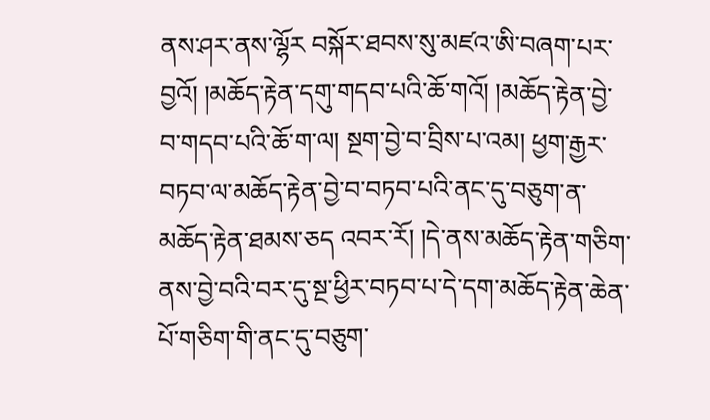ནས་ཤར་ནས་ལྷོར བསྐོར་ཐབས་སུ་མཛའ་ཨི་བཞག་པར་བྱའོ། །མཆོད་རྟེན་དགུ་གདབ་པའི་ཆོ་གའོ། །མཆོད་རྟེན་བྱེ་བ་གདབ་པའི་ཆོ་ག་ལ། སྔག་བྱེ་བ་བྲིས་པ་འམ། ཕྱག་རྒྱར་བཏབ་ལ་མཆོད་རྟེན་བྱེ་བ་བཏབ་པའི་ནང་དུ་བཅུག་ན་མཆོད་རྟེན་ཐམས་ཅད འབར་རོ། །དེ་ནས་མཆོད་རྟེན་གཅིག་ནས་བྱེ་བའི་བར་དུ་སྔ་ཕྱིར་བཏབ་པ་དེ་དག་མཆོད་རྟེན་ཆེན་པོ་གཅིག་གི་ནང་དུ་བཅུག་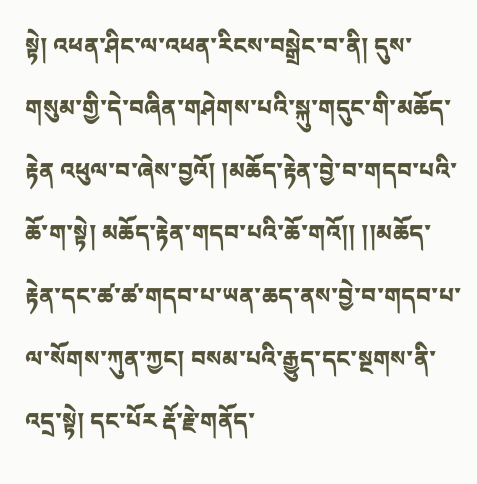སྟེ། འཕན་ཤིང་ལ་འཕན་རིངས་བསྒྲེང་བ་ནི། དུས་གསུམ་གྱི་དེ་བཞིན་གཤེགས་པའི་སྐུ་གདུང་གི་མཆོད་རྟེན འཕུལ་བ་ཞེས་བྱའོ། །མཆོད་རྟེན་བྱེ་བ་གདབ་པའི་ཆོ་ག་སྟེ། མཆོད་རྟེན་གདབ་པའི་ཆོ་གའོ།། །།མཆོད་རྟེན་དང་ཚ་ཚ་གདབ་པ་ཡན་ཆད་ནས་བྱེ་བ་གདབ་པ་ལ་སོགས་ཀུན་ཀྱང། བསམ་པའི་རྒྱུད་དང་སྔགས་ནི་འདྲ་སྟེ། དང་པོར རྡོ་རྗེ་གནོད་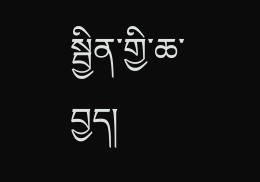སྦྱིན་གྱི་ཆ་བྱད།